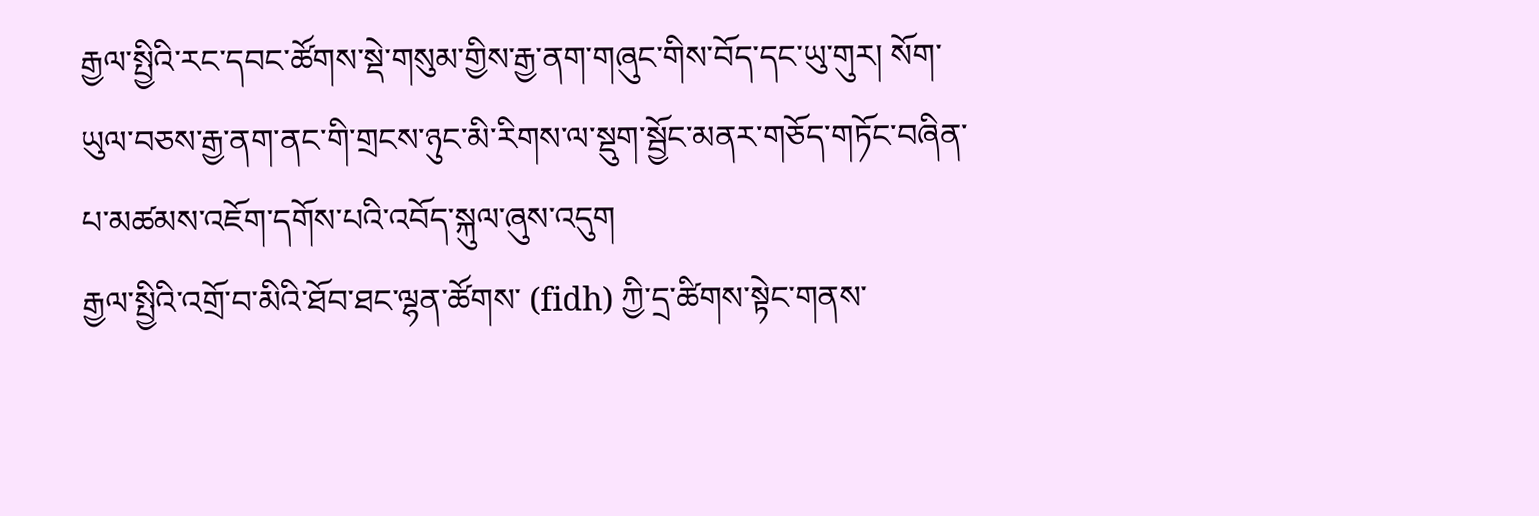རྒྱལ་སྤྱིའི་རང་དབང་ཚོགས་སྡེ་གསུམ་གྱིས་རྒྱ་ནག་གཞུང་གིས་བོད་དང་ཡུ་གུར། སོག་ཡུལ་བཅས་རྒྱ་ནག་ནང་གི་གྲངས་ཉུང་མི་རིགས་ལ་སྡུག་སྦྱོང་མནར་གཅོད་གཏོང་བཞིན་པ་མཚམས་འཇོག་དགོས་པའི་འབོད་སྐུལ་ཞུས་འདུག
རྒྱལ་སྤྱིའི་འགྲོ་བ་མིའི་ཐོབ་ཐང་ལྷན་ཚོགས་ (fidh) ཀྱི་དྲ་ཚིགས་སྟེང་གནས་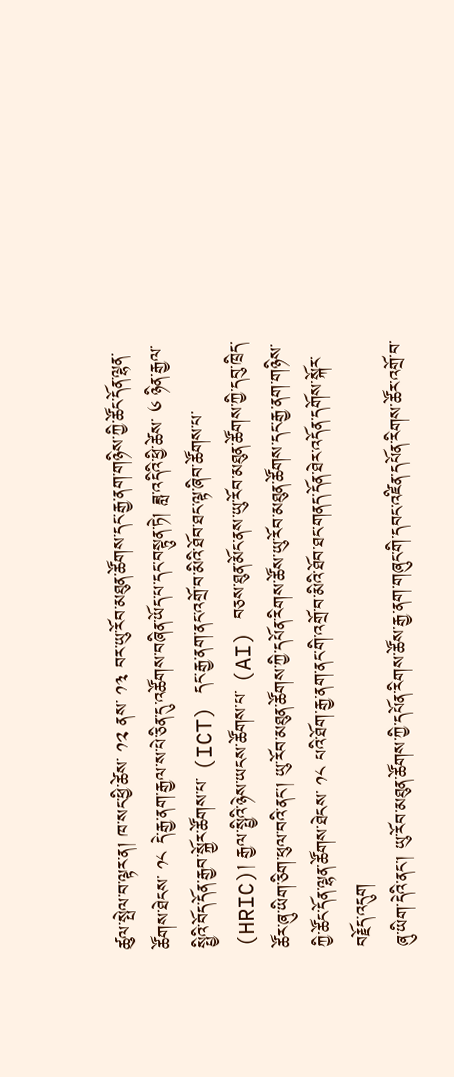ཚུལ་སྤེལ་བ་ལྟར་ན། ཁ་སང་ཕྱི་ཚེས་ ༡༢ ནས་ ༡༣ བར་ཡུ་རོབ་མཐུན་ཚོགས་དང་རྒྱ་ནག་གཉིས་ཀྱི་ཚོང་དོན་ལྷན་ཚོགས་ཐེངས་ ༡༨ དེ་རྒྱ་ནག་རྒྱལ་ས་པེ་ཅིན་དུ་འཚོགས་བཞིན་ཡོད་པ་དང་བསྟུན་ཏེ། ཟླ་འདིའི་ཕྱི་ཚེས་ ༦ ཉིན་རྒྱལ་སྤྱིའི་བོད་དོན་རྒྱབ་སྐྱོར་ཚོགས་པ་ (ICT) དང་རྒྱ་ནག་ནང་འགྲོ་བ་མིའི་ཐོབ་ཐང་ལྟ་ཞིབ་ཚོགས་པ་ (HRIC)། རྒྱལ་སྤྱིའི་ཉེས་ཡངས་ཚོགས་པ་ (AI) བཅས་ཐུན་མོང་ནས་ཡུ་རོབ་མཐུན་ཚོགས་ཀྱི་དབུ་ཁྲིད་ཚོར་ཞུ་ཡིག་ཅིག་ཕུལ་བའི་ནང་། ཡུ་རོབ་མཐུན་ཚོགས་ཀྱི་དཔོན་རིགས་ཚོས་ཡུ་རོབ་མཐུན་ཚོགས་དང་རྒྱ་ནག་གཉིས་ཀྱི་ཚོང་དོན་ལྷན་ཚོགས་ཐེངས་ ༡༨ པའི་ཐོག་རྒྱ་ནག་ནང་གི་འགྲོ་བ་མིའི་ཐོབ་ཐང་གནད་དོན་ཐེར་འདོན་དགོས་སྐོར་བརྗོད་འདུག
ཞུ་ཡིག་དེའི་ནང་། ཡུ་རོབ་མཐུན་ཚོགས་ཀྱི་དཔོན་རིགས་ཚོས་རྒྱ་ནག་གཞུང་གི་དབང་འཛིན་དཔོན་རིགས་ཚོར་འགྲོ་བ་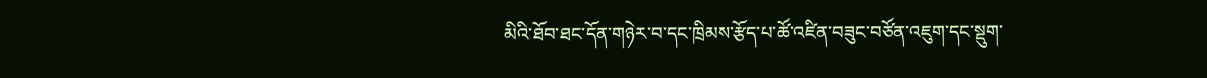མིའི་ཐོབ་ཐང་དོན་གཉེར་བ་དང་ཁྲིམས་རྩོད་པ་ཚོ་འཛིན་བཟུང་བཙོན་འཇུག་དང་སྡུག་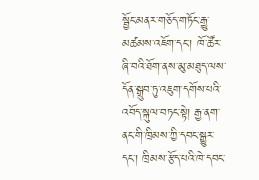སྦྱོང་མནར་གཅོད་གཏོང་རྒྱུ་མཚམས་འཇོག་དང་། ཁོ་ཚོར་ཞི་བའི་ཐོག་ནས་མུ་མཐུད་ལས་དོན་སྒྲུབ་ཏུ་འཇུག་དགོས་པའི་འབོད་སྐུལ་བཏང་སྟེ། རྒྱ་ནག་ནང་གི་ཁྲིམས་ཀྱི་དབང་སྒྱུར་དང་། ཁྲིམས་རྩོད་པའི་ཁེ་དབང་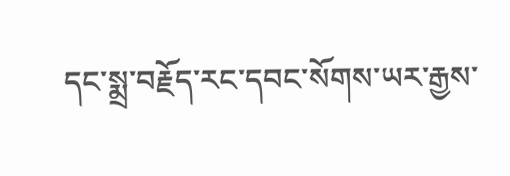དང་སྨྲ་བརྗོད་རང་དབང་སོགས་ཡར་རྒྱས་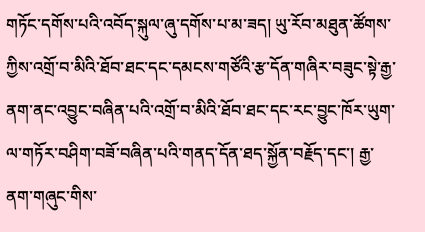གཏོང་དགོས་པའི་འབོད་སྐུལ་ཞུ་དགོས་པ་མ་ཟད། ཡུ་རོབ་མཐུན་ཚོགས་ཀྱིས་འགྲོ་བ་མིའི་ཐོབ་ཐང་དང་དམངས་གཙོའི་རྩ་དོན་གཞིར་བཟུང་སྟེ་རྒྱ་ནག་ནང་འབྱུང་བཞིན་པའི་འགྲོ་བ་མིའི་ཐོབ་ཐང་དང་རང་བྱུང་ཁོར་ཡུག་ལ་གཏོར་བཤིག་བཟོ་བཞིན་པའི་གནད་དོན་ཐད་སྐྱོན་བརྗོད་དང་། རྒྱ་ནག་གཞུང་གིས་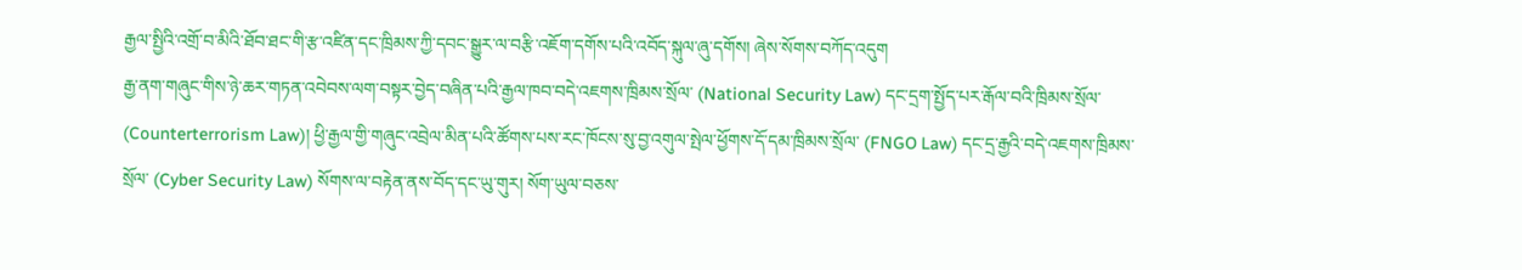རྒྱལ་སྤྱིའི་འགྲོ་བ་མིའི་ཐོབ་ཐང་གི་རྩ་འཛིན་དང་ཁྲིམས་ཀྱི་དབང་སྒྱུར་ལ་བརྩི་འཇོག་དགོས་པའི་འབོད་སྐུལ་ཞུ་དགོས། ཞེས་སོགས་བཀོད་འདུག
རྒྱ་ནག་གཞུང་གིས་ཉེ་ཆར་གཏན་འབེབས་ལག་བསྟར་བྱེད་བཞིན་པའི་རྒྱལ་ཁབ་བདེ་འཇགས་ཁྲིམས་སྲོལ་ (National Security Law) དང་དྲག་སྤྱོད་པར་རྒོལ་བའི་ཁྲིམས་སྲོལ་ (Counterterrorism Law)། ཕྱི་རྒྱལ་གྱི་གཞུང་འབྲེལ་མིན་པའི་ཚོགས་པས་རང་ཁོངས་སུ་བྱ་འགུལ་སྤེལ་ཕྱོགས་དོ་དམ་ཁྲིམས་སྲོལ་ (FNGO Law) དང་དྲ་རྒྱའི་བདེ་འཇགས་ཁྲིམས་སྲོལ་ (Cyber Security Law) སོགས་ལ་བརྟེན་ནས་བོད་དང་ཡུ་གུར། སོག་ཡུལ་བཅས་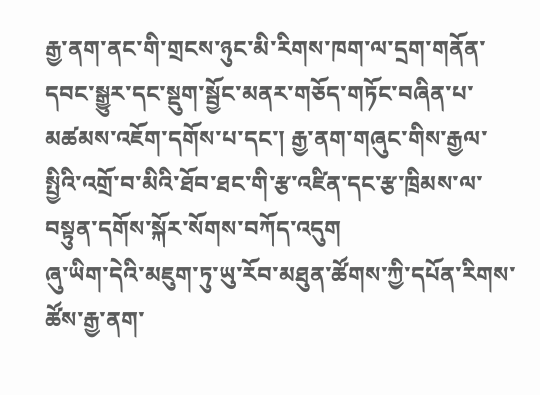རྒྱ་ནག་ནང་གི་གྲངས་ཉུང་མི་རིགས་ཁག་ལ་དྲག་གནོན་དབང་སྒྱུར་དང་སྡུག་སྦྱོང་མནར་གཅོད་གཏོང་བཞིན་པ་མཚམས་འཇོག་དགོས་པ་དང་། རྒྱ་ནག་གཞུང་གིས་རྒྱལ་སྤྱིའི་འགྲོ་བ་མིའི་ཐོབ་ཐང་གི་རྩ་འཛིན་དང་རྩ་ཁྲིམས་ལ་བསྟུན་དགོས་སྐོར་སོགས་བཀོད་འདུག
ཞུ་ཡིག་དེའི་མཇུག་ཏུ་ཡུ་རོབ་མཐུན་ཚོགས་ཀྱི་དཔོན་རིགས་ཚོས་རྒྱ་ནག་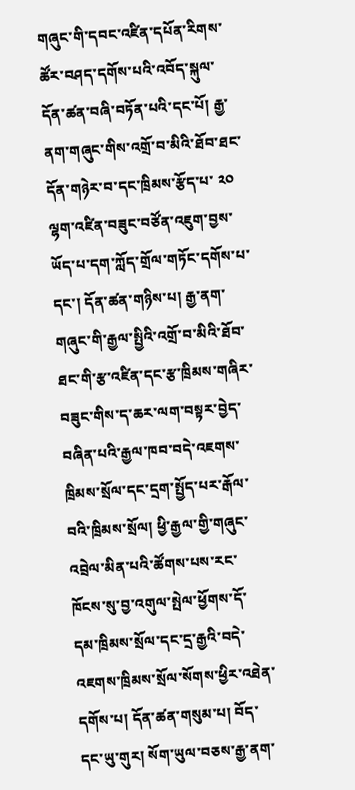གཞུང་གི་དབང་འཛིན་དཔོན་རིགས་ཚོར་བཤད་དགོས་པའི་འབོད་སྐུལ་དོན་ཚན་བཞི་བཏོན་པའི་དང་པོ། རྒྱ་ནག་གཞུང་གིས་འགྲོ་བ་མིའི་ཐོབ་ཐང་དོན་གཉེར་བ་དང་ཁྲིམས་རྩོད་པ་ ༢༠ ལྷག་འཛིན་བཟུང་བཙོན་འཇུག་བྱས་ཡོད་པ་དག་ཀློད་གྲོལ་གཏོང་དགོས་པ་དང་། དོན་ཚན་གཉིས་པ། རྒྱ་ནག་གཞུང་གི་རྒྱལ་སྤྱིའི་འགྲོ་བ་མིའི་ཐོབ་ཐང་གི་རྩ་འཛིན་དང་རྩ་ཁྲིམས་གཞིར་བཟུང་གིས་ད་ཆར་ལག་བསྟར་བྱེད་བཞིན་པའི་རྒྱལ་ཁབ་བདེ་འཇགས་ཁྲིམས་སྲོལ་དང་དྲག་སྤྱོད་པར་རྒོལ་བའི་ཁྲིམས་སྲོལ། ཕྱི་རྒྱལ་གྱི་གཞུང་འབྲེལ་མིན་པའི་ཚོགས་པས་རང་ཁོངས་སུ་བྱ་འགུལ་སྤེལ་ཕྱོགས་དོ་དམ་ཁྲིམས་སྲོལ་དང་དྲ་རྒྱའི་བདེ་འཇགས་ཁྲིམས་སྲོལ་སོགས་ཕྱིར་འཐེན་དགོས་པ། དོན་ཚན་གསུམ་པ། བོད་དང་ཡུ་གུར། སོག་ཡུལ་བཅས་རྒྱ་ནག་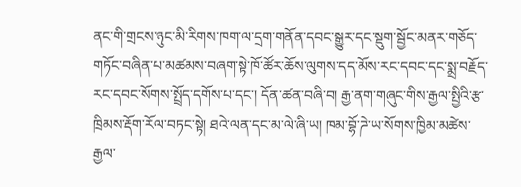ནང་གི་གྲངས་ཉུང་མི་རིགས་ཁག་ལ་དྲག་གནོན་དབང་སྒྱུར་དང་སྡུག་སྦྱོང་མནར་གཅོད་གཏོང་བཞིན་པ་མཚམས་བཞག་སྟེ་ཁོ་ཚོར་ཆོས་ལུགས་དད་མོས་རང་དབང་དང་སྨྲ་བརྗོད་རང་དབང་སོགས་སྤྲོད་དགོས་པ་དང་། དོན་ཚན་བཞི་བ། རྒྱ་ནག་གཞུང་གིས་རྒྱལ་སྤྱིའི་རྩ་ཁྲིམས་རྡོག་རོལ་བཏང་སྟེ། ཐའེ་ལན་དང་མ་ལེ་ཞི་ཡ། ཁམ་བྷོ་ཌེ་ཡ་སོགས་ཁྱིམ་མཚེས་རྒྱལ་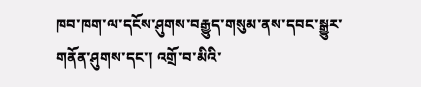ཁབ་ཁག་ལ་དངོས་ཤུགས་བརྒྱུད་གསུམ་ནས་དབང་སྒྱུར་གནོན་ཤུགས་དང་། འགྲོ་བ་མིའི་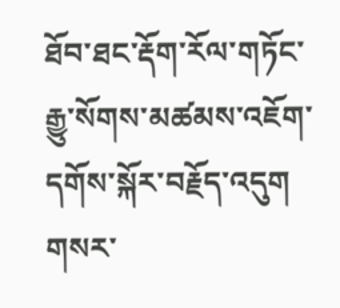ཐོབ་ཐང་རྡོག་རོལ་གཏོང་རྒྱུ་སོགས་མཚམས་འཇོག་དགོས་སྐོར་བརྗོད་འདུག
གསར་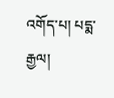འགོད་པ། པདྨ་རྒྱལ།